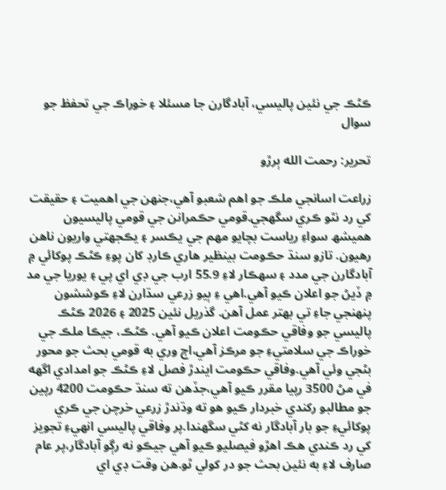ڪڻڪ جي نئين پاليسي، آبادگارن جا مسئلا ۽ خوراڪ جي تحفظ جو سوال

تحرير: رحمت الله ٻرڙو

زراعت اسانجي ملڪ جو اھم شعبو آھي،جنھن جي اھميت ۽ حقيقت کي رد نٿو ڪري سگھجي.قومي حڪمرانن جي قومي پاليسيون ھميشھ سواءِ رياست بچايو مھم جي يڪسر ۽ يڪجھتي واريون ناھن رھيون. تازو سنڌ حڪومت بينظير ھاري ڪارڊ کان پوءِ ڪڻڪ پوکائي ۾ آبادگارن جي مدد ۽ سھڪار لاءِ 55.9 ارب جي ڊي اي پي ۽ يوريا جي مد ۾ ڏيڻ جو اعلان ڪيو آھي.اھي ءِ ٻيو زرعي سڌارن لاءِ ڪوششون پنھنجي جاءِ تي بھتر عمل آھن. گذريل نئين 2025 ۽ 2026 ڪڻڪ پاليسي جو وفاقي حڪومت اعلان ڪيو آھي. ڪڻڪ، جيڪا ملڪ جي خوراڪ جي سلامتيءِ جو مرڪز آهي،اڄ وري به قومي بحث جو محور بڻجي وئي آهي.وفاقي حڪومت ايندڙ فصل لاءِ ڪڻڪ جو امدادي اگهه في مڻ 3500 رپيا مقرر ڪيو آهي،جڏهن ته سنڌ حڪومت 4200 رپين جو مطالبو رکندي خبردار ڪيو هو ته وڌندڙ زرعي خرچن جي ڪري پوکائيءِ جو بار آبادگار نه کڻي سگهندا.پر وفاقي پاليسي انهيءِ تجويز کي رد ڪندي هڪ اهڙو فيصليو ڪيو آهي جيڪو نه رڳو آبادگار،پر عام صارف لاءِ به نئين بحث جو در کولي ٿو.هن وقت ڊي اي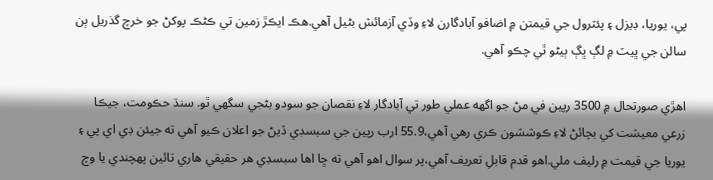پي، يوريا، ڊيزل ۽ پئٽرول جي قيمتن ۾ اضافو آبادگارن لاءِ وڏي آزمائش بڻيل آهي.هڪ ايڪڙ زمين تي ڪڻڪ پوکڻ جو خرچ گذريل ٻن سالن جي ڀيٽ ۾ لڳ ڀڳ ٻيڻو ٿي چڪو آهي.

اهڙي صورتحال ۾ 3500 رپين في مڻ جو اگهه عملي طور تي آبادگار لاءِ نقصان جو سودو بڻجي سگهي ٿو. سنڌ حڪومت، جيڪا زرعي معيشت کي بچائڻ لاءِ ڪوششون ڪري رهي آهي،55.9 ارب رپين جي سبسڊي ڏيڻ جو اعلان ڪيو آهي ته جيئن ڊي اي پي ۽ يوريا جي قيمت ۾ رليف ملي.اهو قدم قابلِ تعريف آهي،پر سوال اهو آهي ته ڇا اها سبسڊي هر حقيقي هاري تائين پهچندي يا وچ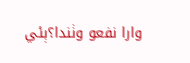وارا نفعو وٺندا؟ٻئي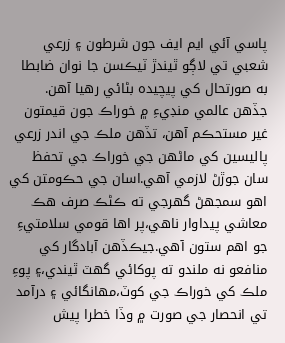پاسي آئي ايم ايف جون شرطون ۽ زرعي شعبي تي لاڳو ٿيندڙ ٽيڪسن جا نوان ضابطا به صورتحال کي پيچيده بڻائي رهيا آهن. جڏهن عالمي منڊيءِ ۾ خوراڪ جون قيمتون غير مستحڪم آهن، تڏهن ملڪ جي اندر زرعي پاليسين کي ماڻهن جي خوراڪ جي تحفظ سان جوڙڻ لازمي آهي.اسان جي حڪومتن کي اهو سمجهڻ گهرجي ته ڪڻڪ صرف هڪ معاشي پيداوار ناهي،پر اها قومي سلامتيءِ جو اهم ستون آهي.جيڪڏهن آبادگار کي منافعو نه ملندو ته پوکائي گهٽ ٿيندي،۽ پوءِ ملڪ کي خوراڪ جي کوٽ،مهانگائي ۽ درآمد تي انحصار جي صورت ۾ وڏا خطرا پيش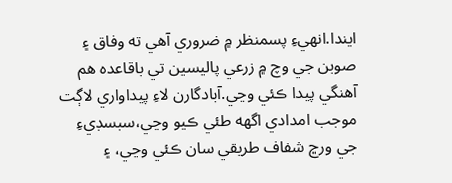ايندا.انهيءِ پسمنظر ۾ ضروري آهي ته وفاق ۽ صوبن جي وچ ۾ زرعي پاليسين تي باقاعده هم آهنگي پيدا ڪئي وڃي.آبادگارن لاءِ پيداواري لاڳت موجب امدادي اگهه طئي ڪيو وڃي،سبسڊيءِ جي ورڇ شفاف طريقي سان ڪئي وڃي، ۽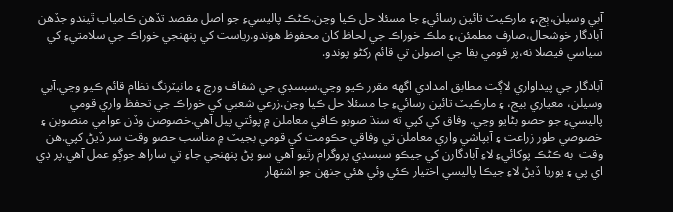آبي وسيلن،ٻج،۽ مارڪيٽ تائين رسائيءِ جا مسئلا حل ڪيا وڃن.ڪڻڪ پاليسيءِ جو اصل مقصد تڏهن ڪامياب ٿيندو جڏهن آبادگار خوشحال،صارف مطمئن،۽ ملڪ خوراڪ جي لحاظ کان محفوظ هوندو.رياست کي پنهنجي خوراڪ جي سلامتيءِ کي سياسي فيصلا نه،پر قومي بقا جي اصولن تي قائم رکڻو پوندو.

آبادگار جي پيداواري لاڳت مطابق امدادي اگهه مقرر ڪيو وڃي.سبسڊي جي شفاف ورڇ ۽ مانيٽرنگ نظام قائم ڪيو وڃي.آبي وسيلن، معياري بيج، ۽ مارڪيٽ تائين رسائيءِ جا مسئلا حل ڪيا وڃن.زرعي شعبي کي خوراڪ جي تحفظ واري قومي پاليسيءِ جو حصو بڻايو وڃي. وفاق کي کپي ته سنڌ صوبو ڪافي معاملن ۾ پوئتي پيل آھي.خصوصن وڏن عوامي منصوبن ۽ خصوصي طور زراعت ۽ آبپاشي واري معاملن تي وفاقي حڪومت کي قومي بجيٽ ۾ مناسب حصو وقت سر ڏيڻ کپي.ھن وقت  به ڪڻڪ پوکائيءِ لاءِ آبادگارن کي جيڪو سبسڊي پروگرام رٿيو آھي سو پڻ پنھنجي جاءِ تي ساراھ جوڳو عمل آھي.پر ڊي اي پي ۽ يوريا ڏيڻ لاءِ جيڪا پاليسي اختيار ڪئي وئي ھئي جنھن جو اشتھار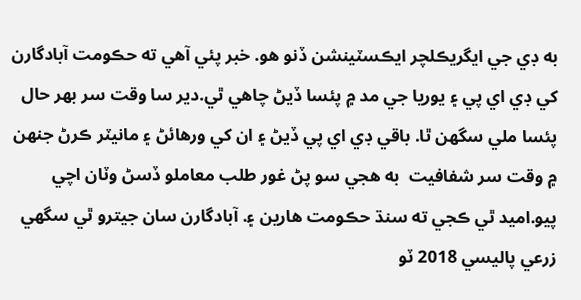به ڊي جي ايگريڪلچر ايڪسٽينشن ڏنو ھو. خبر پئي آھي ته حڪومت آبادگارن کي ڊي اي پي ۽ يوريا جي مد ۾ پئسا ڏيڻ چاھي ٿي.دير سا وقت سر بھر حال پئسا ملي سگھن ٿا. باقي ڊي اي پي ڏيڻ ۽ ان کي ورھائڻ ۽ مانيٽر ڪرڻ جنھن ۾ وقت سر شفافيت  به ھجي سو پڻ غور طلب معاملو ڏسڻ وٽان اچي پيو.اميد ٿي ڪجي ته سنڌ حڪومت ھارين ۽. آبادگارن سان جيترو ٿي سگھي زرعي پاليسي 2018 ٽو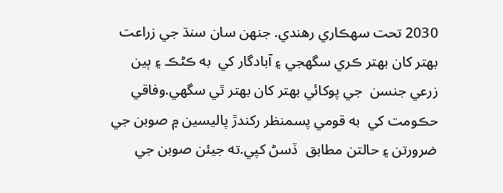2030 تحت سھڪاري رھندي. جنھن سان سنڌ جي زراعت بھتر کان بھتر ڪري سگھجي ۽ آبادگار کي  به ڪڻڪ ۽ ٻين زرعي جنسن  جي پوکائي بھتر کان بھتر ٿي سگھي.وفاقي حڪومت کي  به قومي پسمنظر رکندڙ پاليسين ۾ صوبن جي ضرورتن ۽ حالتن مطابق  ڏسڻ کپي.ته جيئن صوبن جي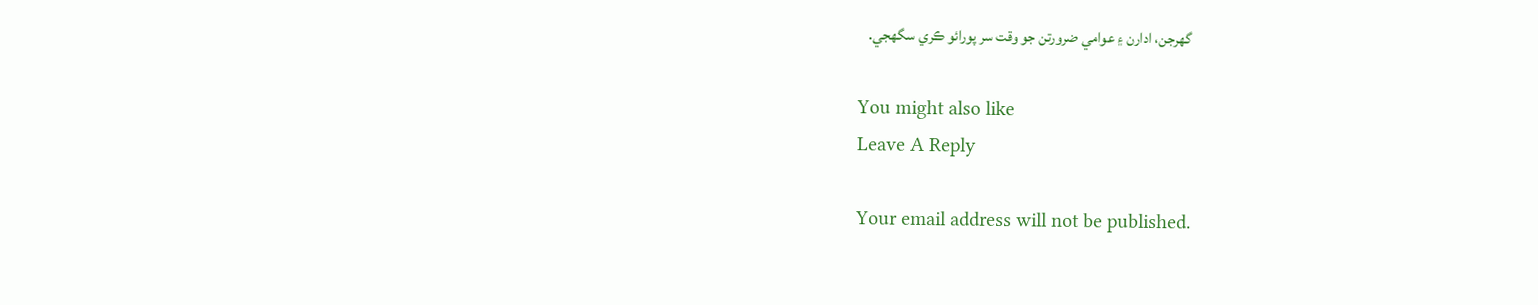گھرجن، ادارن ۽ عوامي ضرورتن جو وقت سر پورائو ڪري سگھجي.

You might also like
Leave A Reply

Your email address will not be published.